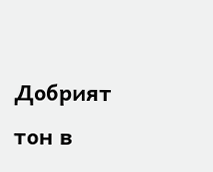Добрият тон в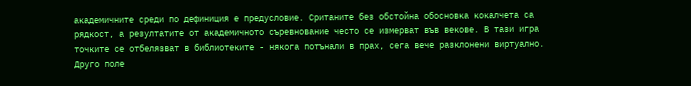академичните среди по дефиниция е предусловие. Сританите без обстойна обосновка кокалчета са рядкост, а резултатите от академичното съревнование често се измерват във векове. В тази игра точките се отбелязват в библиотеките - някога потънали в прах, сега вече разклонени виртуално. Друго поле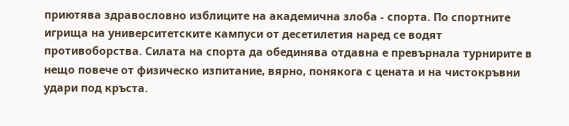приютява здравословно изблиците на академична злоба - спорта. По спортните игрища на университетските кампуси от десетилетия наред се водят противоборства. Силата на спорта да обединява отдавна е превърнала турнирите в нещо повече от физическо изпитание, вярно, понякога с цената и на чистокръвни удари под кръста.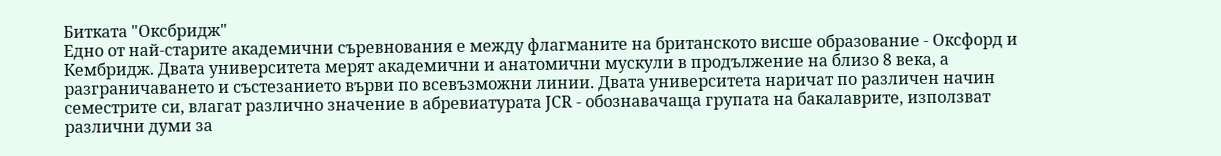Битката "Оксбридж"
Едно от най-старите академични съревнования е между флагманите на британското висше образование - Оксфорд и Кембридж. Двата университета мерят академични и анатомични мускули в продължение на близо 8 века, а разграничаването и състезанието върви по всевъзможни линии. Двата университета наричат по различен начин семестрите си, влагат различно значение в абревиатурата JCR - обознавачаща групата на бакалаврите, използват различни думи за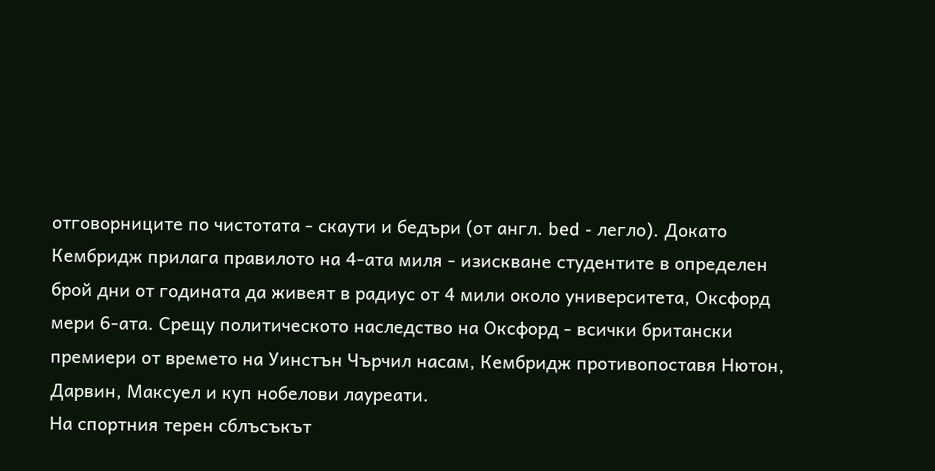отговорниците по чистотата - скаути и бедъри (от англ. bed - легло). Докато Кембридж прилага правилото на 4-ата миля - изискване студентите в определен брой дни от годината да живеят в радиус от 4 мили около университета, Оксфорд мери 6-ата. Срещу политическото наследство на Оксфорд - всички британски премиери от времето на Уинстън Чърчил насам, Кембридж противопоставя Нютон, Дарвин, Максуел и куп нобелови лауреати.
На спортния терен сблъсъкът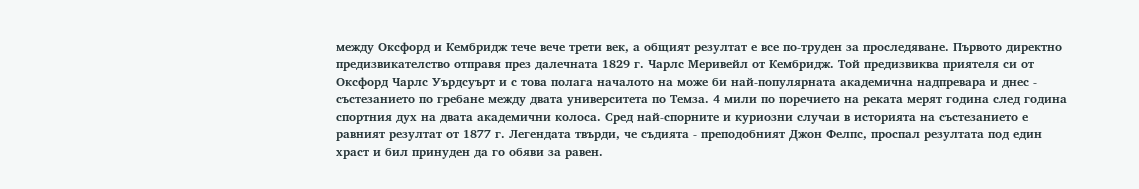между Оксфорд и Кембридж тече вече трети век, а общият резултат е все по-труден за проследяване. Първото директно предизвикателство отправя през далечната 1829 г. Чарлс Меривейл от Кембридж. Той предизвиква приятеля си от Оксфорд Чарлс Уърдсуърт и с това полага началото на може би най-популярната академична надпревара и днес - състезанието по гребане между двата университета по Темза. 4 мили по поречието на реката мерят година след година спортния дух на двата академични колоса. Сред най-спорните и куриозни случаи в историята на състезанието е равният резултат от 1877 г. Легендата твърди, че съдията - преподобният Джон Фелпс, проспал резултата под един храст и бил принуден да го обяви за равен.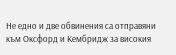Не едно и две обвинения са отправяни към Оксфорд и Кембридж за високия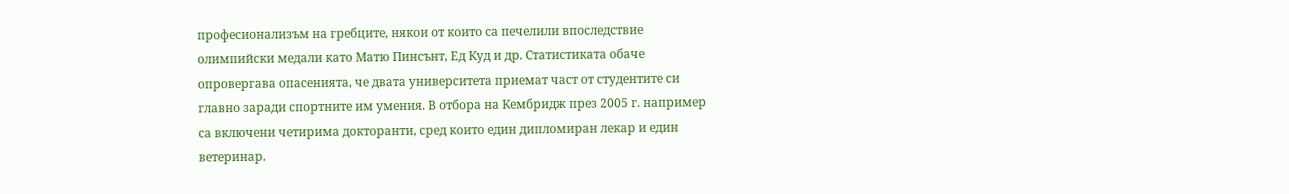професионализъм на гребците, някои от които са печелили впоследствие олимпийски медали като Матю Пинсънт, Ед Куд и др. Статистиката обаче опровергава опасенията, че двата университета приемат част от студентите си главно заради спортните им умения. В отбора на Кембридж през 2005 г. например са включени четирима докторанти, сред които един дипломиран лекар и един ветеринар.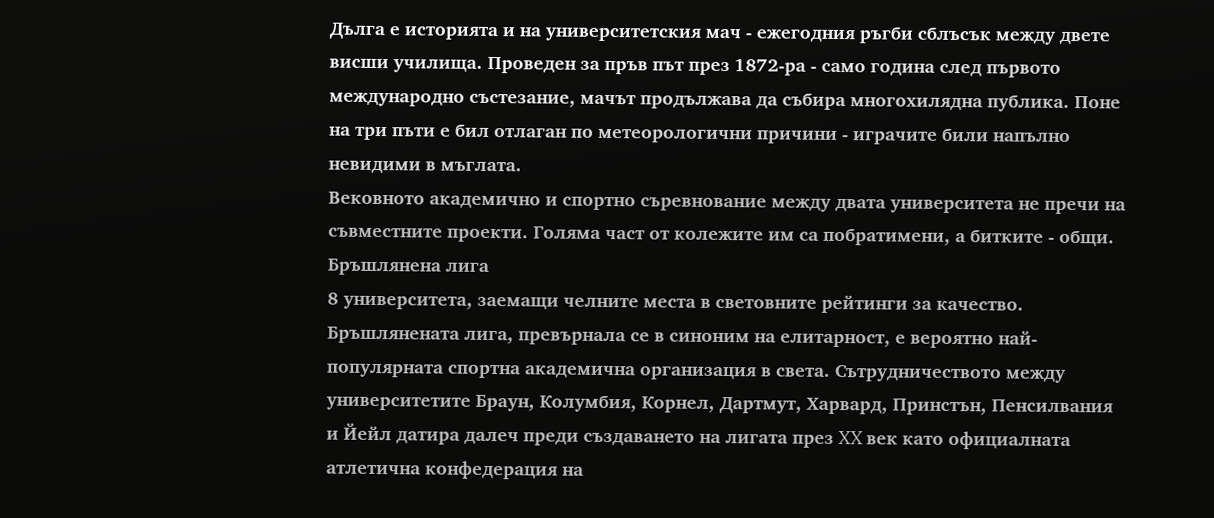Дълга е историята и на университетския мач - ежегодния ръгби сблъсък между двете висши училища. Проведен за пръв път през 1872-ра - само година след първото международно състезание, мачът продължава да събира многохилядна публика. Поне на три пъти е бил отлаган по метеорологични причини - играчите били напълно невидими в мъглата.
Вековното академично и спортно съревнование между двата университета не пречи на съвместните проекти. Голяма част от колежите им са побратимени, а битките - общи.
Бръшлянена лига
8 университета, заемащи челните места в световните рейтинги за качество. Бръшлянената лига, превърнала се в синоним на елитарност, е вероятно най-популярната спортна академична организация в света. Сътрудничеството между университетите Браун, Колумбия, Корнел, Дартмут, Харвард, Принстън, Пенсилвания и Йейл датира далеч преди създаването на лигата през XX век като официалната атлетична конфедерация на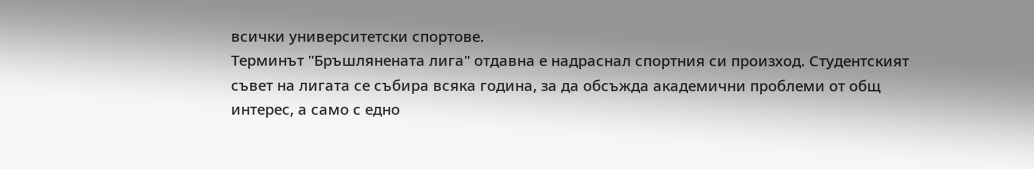всички университетски спортове.
Терминът "Бръшлянената лига" отдавна е надраснал спортния си произход. Студентският съвет на лигата се събира всяка година, за да обсъжда академични проблеми от общ интерес, а само с едно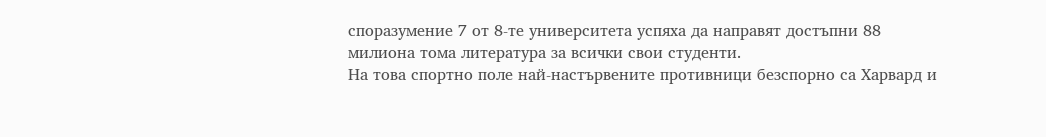споразумение 7 от 8-те университета успяха да направят достъпни 88 милиона тома литература за всички свои студенти.
На това спортно поле най-настървените противници безспорно са Харвард и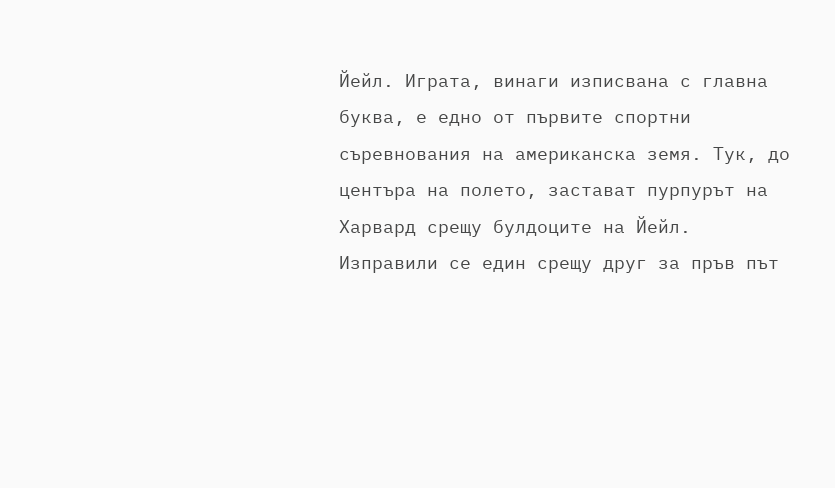Йейл. Играта, винаги изписвана с главна буква, е едно от първите спортни съревнования на американска земя. Тук, до центъра на полето, застават пурпурът на Харвард срещу булдоците на Йейл.
Изправили се един срещу друг за пръв път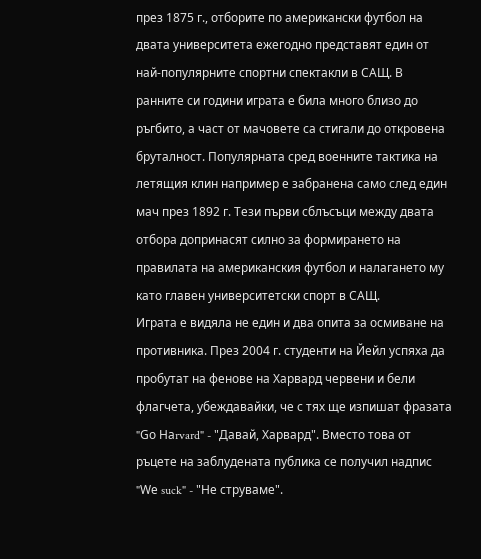през 1875 г., отборите по американски футбол на двата университета ежегодно представят един от най-популярните спортни спектакли в САЩ. В ранните си години играта е била много близо до ръгбито, а част от мачовете са стигали до откровена бруталност. Популярната сред военните тактика на летящия клин например е забранена само след един мач през 1892 г. Тези първи сблъсъци между двата отбора допринасят силно за формирането на правилата на американския футбол и налагането му като главен университетски спорт в САЩ.
Играта е видяла не един и два опита за осмиване на противника. През 2004 г. студенти на Йейл успяха да пробутат на фенове на Харвард червени и бели флагчета, убеждавайки, че с тях ще изпишат фразата "Gо Hаrvard" - "Давай, Харвард". Вместо това от ръцете на заблудената публика се получил надпис "Wе suck" - "Не струваме".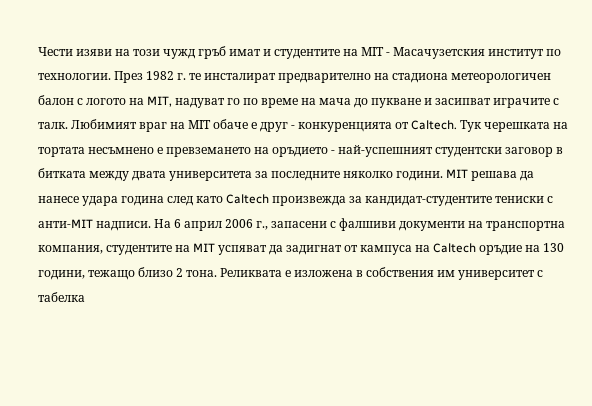Чести изяви на този чужд гръб имат и студентите на МIT - Масачузетския институт по технологии. През 1982 г. те инсталират предварително на стадиона метеорологичен балон с логото на MIT, надуват го по време на мача до пукване и засипват играчите с талк. Любимият враг на МIT обаче е друг - конкуренцията от Caltech. Тук черешката на тортата несъмнено е превземането на оръдието - най-успешният студентски заговор в битката между двата университета за последните няколко години. MIT решава да нанесе удара година след като Caltech произвежда за кандидат-студентите тениски с анти-MIT надписи. На 6 април 2006 г., запасени с фалшиви документи на транспортна компания, студентите на MIT успяват да задигнат от кампуса на Caltech оръдие на 130 години, тежащо близо 2 тона. Реликвата е изложена в собствения им университет с табелка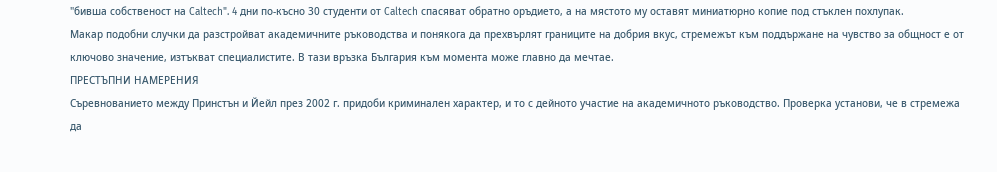"бивша собственост на Caltech". 4 дни по-късно 30 студенти от Caltech спасяват обратно оръдието, а на мястото му оставят миниатюрно копие под стъклен похлупак.
Макар подобни случки да разстройват академичните ръководства и понякога да прехвърлят границите на добрия вкус, стремежът към поддържане на чувство за общност е от ключово значение, изтъкват специалистите. В тази връзка България към момента може главно да мечтае.
ПРЕСТЪПНИ НАМЕРЕНИЯ
Съревнованието между Принстън и Йейл през 2002 г. придоби криминален характер, и то с дейното участие на академичното ръководство. Проверка установи, че в стремежа да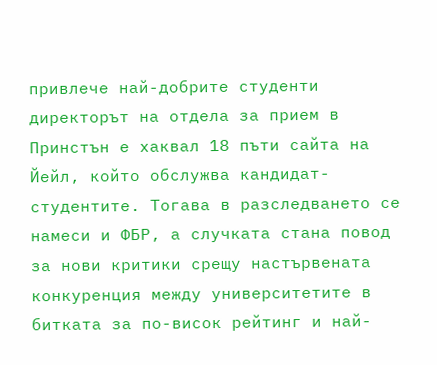привлече най-добрите студенти директорът на отдела за прием в Принстън е хаквал 18 пъти сайта на Йейл, който обслужва кандидат-студентите. Тогава в разследването се намеси и ФБР, а случката стана повод за нови критики срещу настървената конкуренция между университетите в битката за по-висок рейтинг и най-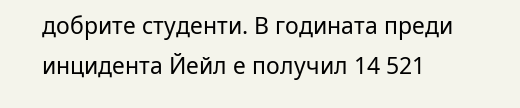добрите студенти. В годината преди инцидента Йейл е получил 14 521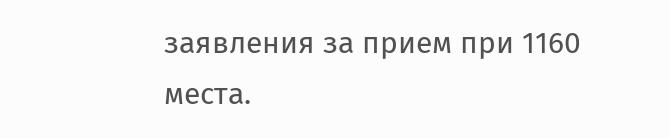заявления за прием при 1160 места.